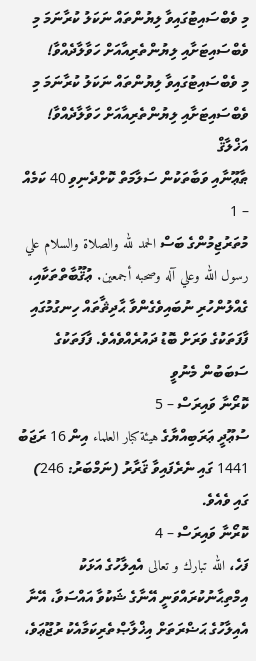މި ވެބްސައިޓުގައިވާ ލިޔުންތައް ނަކަލު ކުރާނަމަ މި ވެބްސައިޓަށާއި ލިޔުންތެރިއާއަށް ހަވާލާދެއްވާ!
މި ވެބްސައިޓުގައިވާ ލިޔުންތައް ނަކަލު ކުރާނަމަ މި ވެބްސައިޓަށާއި ލިޔުންތެރިއާއަށް ހަވާލާދެއްވާ!
އަޚްލާޤް
ޠާޢޫނާއި ވަބާތަކުން ސަލާމަތް ކޮށްދެނިވި 40 ކަމެއް – 1
މުތަރުޖިމުންގެ ބަސް الحمد لله والصلاة والسلام علي رسول الله وعلي آله وصحبه أجمعين. ޢުޤޫބާތްތަކާއި، ގެއްލުންހުރި ނުބައިވެގެންވާ ޙާދިޘާތައް ހިނގުމުގައި ފާފަތަކުގެ ވަރަށް ބޮޑު ދައުރެއްވެއެވެ. ފާފަތަކުގެ ސަބަބުން މެނުވީ
ކޮރޯނާ ވައިރަސް – 5
ސުޢޫދީ ޢަރަބިއްޔާގެ هيئة كبار العلماء އިން 16 ރަޖަބު 1441 ގައި ނެރެފައިވާ ޤަރާރު (ނަމްބަރު: 246) ގައި ވެއެވެ.
ކޮރޯނާ ވައިރަސް – 4
ފަހެ، الله تبارك و تعالى އެއިލާހުގެ އަޅަކު އިމްތިޙާނުކުރައްވަނީ އޭނާގެ ޝަކުވާ އައްސަވާ، އޭނާ އެއިލާހުގެ ޙަޟްރަތަށް އިޚްލާޞްތެރިކަމާއެކު ރުޖޫޢަވެ،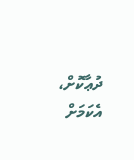ދުޢާކޮށް، އެކަމަށް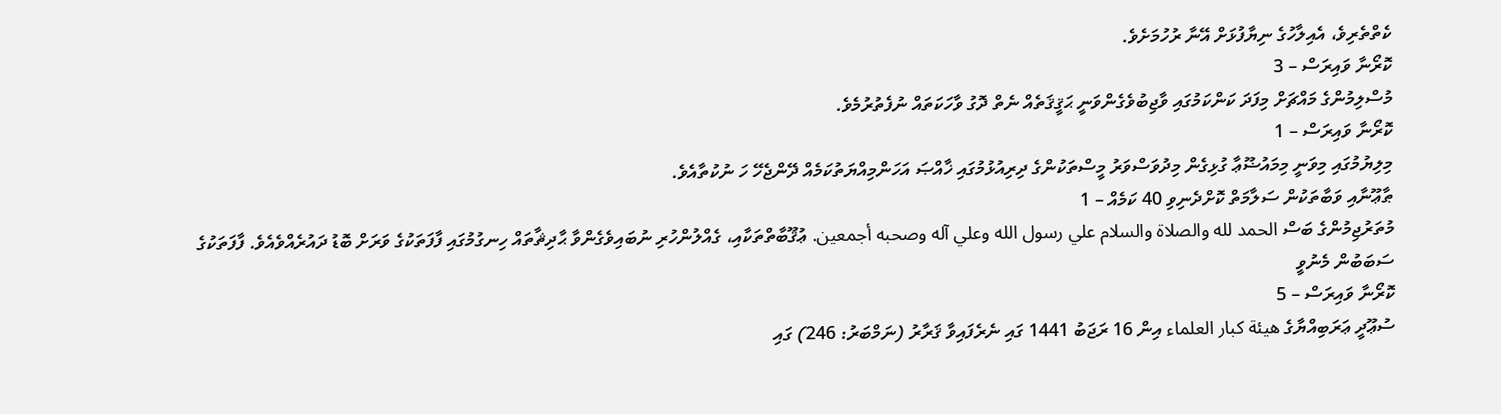ކެތްތެރިވެ، އެއިލާހުގެ ނިޔާފުޅަށް އޭނާ ރުހުމަށެވެ.
ކޮރޯނާ ވައިރަސް – 3
މުސްލިމުންގެ މައްޗަށް މިފަދަ ކަންކަމުގައި ވާޖިބުވެގެންވަނީ ޙަޤީޤަތެއް ނެތް ދޮގު ވާހަކަތައް ނުފެތުރުމެވެ.
ކޮރޯނާ ވައިރަސް – 1
މިލިޔުމުގައި މިވަނީ މިމައުޟޫޢާ ގުޅިގެން މިދުވަސްވަރު މީސްތަކުންގެ ދިރިއުޅުމުގައި ޚާއްޞަ އަހަންމިއްޔަތުކަމެއް ދޭންޖެހޭ ހަ ނުކުތާއެވެ.
ޠާޢޫނާއި ވަބާތަކުން ސަލާމަތް ކޮށްދެނިވި 40 ކަމެއް – 1
މުތަރުޖިމުންގެ ބަސް الحمد لله والصلاة والسلام علي رسول الله وعلي آله وصحبه أجمعين. ޢުޤޫބާތްތަކާއި، ގެއްލުންހުރި ނުބައިވެގެންވާ ޙާދިޘާތައް ހިނގުމުގައި ފާފަތަކުގެ ވަރަށް ބޮޑު ދައުރެއްވެއެވެ. ފާފަތަކުގެ ސަބަބުން މެނުވީ
ކޮރޯނާ ވައިރަސް – 5
ސުޢޫދީ ޢަރަބިއްޔާގެ هيئة كبار العلماء އިން 16 ރަޖަބު 1441 ގައި ނެރެފައިވާ ޤަރާރު (ނަމްބަރު: 246) ގައި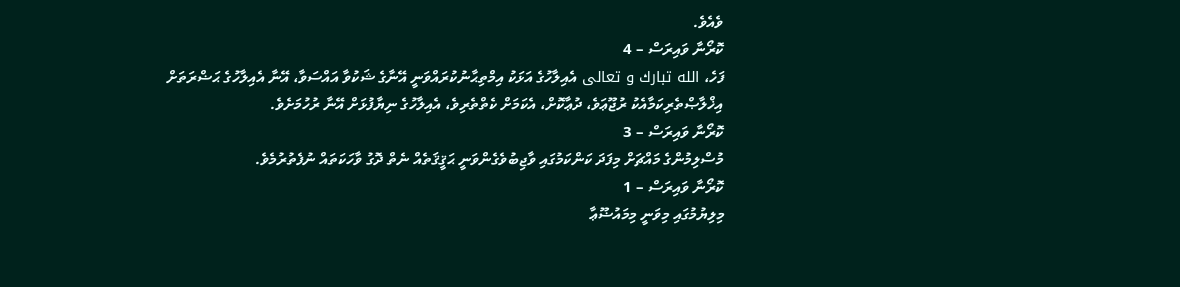ވެއެވެ.
ކޮރޯނާ ވައިރަސް – 4
ފަހެ، الله تبارك و تعالى އެއިލާހުގެ އަޅަކު އިމްތިޙާނުކުރައްވަނީ އޭނާގެ ޝަކުވާ އައްސަވާ، އޭނާ އެއިލާހުގެ ޙަޟްރަތަށް އިޚްލާޞްތެރިކަމާއެކު ރުޖޫޢަވެ، ދުޢާކޮށް، އެކަމަށް ކެތްތެރިވެ، އެއިލާހުގެ ނިޔާފުޅަށް އޭނާ ރުހުމަށެވެ.
ކޮރޯނާ ވައިރަސް – 3
މުސްލިމުންގެ މައްޗަށް މިފަދަ ކަންކަމުގައި ވާޖިބުވެގެންވަނީ ޙަޤީޤަތެއް ނެތް ދޮގު ވާހަކަތައް ނުފެތުރުމެވެ.
ކޮރޯނާ ވައިރަސް – 1
މިލިޔުމުގައި މިވަނީ މިމައުޟޫޢާ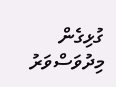ގުޅިގެން މިދުވަސްވަރު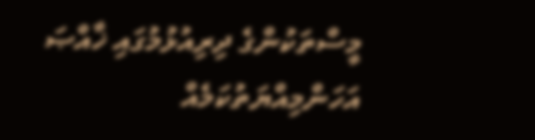މީސްތަކުންގެ ދިރިއުޅުމުގައި ޚާއްޞަ އަހަންމިއްޔަތުކަމެއް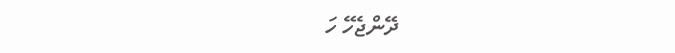ދޭންޖެހޭ ހަ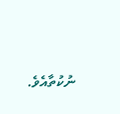ނުކުތާއެވެ.